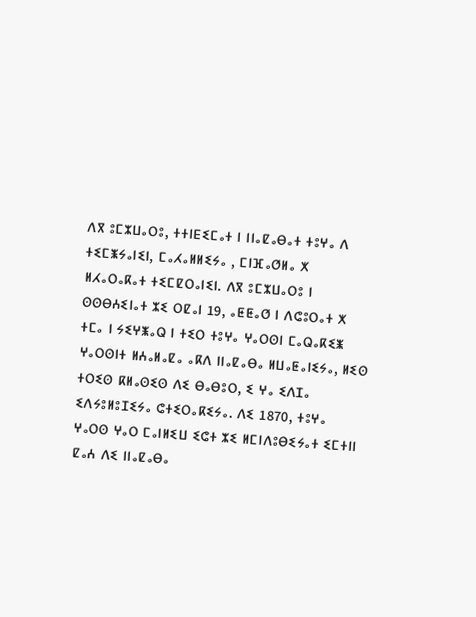ⴷⴳ ⵓⵎⵣⵡⴰⵔⵓ, ⵜⵜⵏⴹⵉⵎⴰⵜ ⵏ ⵏⵏⴰⵇⴰⴱⴰⵜ ⵜⵓⵖⴰ ⴷ ⵜⵉⵎⵥⵢⴰⵏⵉⵏ, ⵎⴰⵃⴰⵍⵍⵉⵢⴰ , ⵎⵏⴼⴰⵚⵍⴰ ⵅ ⵍⵃⴰⵔⴰⴽⴰⵜ ⵜⵉⵎⵇⵔⴰⵏⵉⵏ. ⴷⴳ ⵓⵎⵣⵡⴰⵔⵓ ⵏ ⵙⵙⴱⵄⵉⵏⴰⵜ ⵣⵉ ⵔⵇⴰⵏ 19, ⴰⵟⵟⴰⵚ ⵏ ⴷⵛⵓⵔⴰⵜ ⵅ ⵜⵎⴰ ⵏ ⵢⵉⵖⵥⴰⵕ ⵏ ⵜⵉⵔ ⵜⵓⵖⴰ ⵖⴰⵔⵙⵏ ⵎⴰⵕⴰⴽⵉⵥ ⵖⴰⵔⵙⵏⵜ ⵍⵄⴰⵍⴰⵇⴰ ⴰⴽⴷ ⵏⵏⴰⵇⴰⴱⴰ ⵍⵡⴰⵟⴰⵏⵉⵢⴰ, ⵍⵉⵙ ⵜⵔⵉⵙ ⴽⵍⴰⵙⵉⵙ ⴷⵉ ⴱⴰⴱⵓⵔ, ⵉ ⵖⴰ ⵉⴷⵊⴰ ⵉⴷⵢⵓⵍⵓⵊⵉⵢⴰ ⵛⵜⵉⵔⴰⴽⵉⵢⴰ. ⴷⵉ 1870, ⵜⵓⵖⴰ ⵖⴰⵔⵙ ⵖⴰⵔ ⵎⴰⵏⵍⵉⵡ ⵉⵛⵜ ⵣⵉ ⵍⵎⵏⴷⵓⴱⵉⵢⴰⵜ ⵉⵎⵜⵏⵏ ⵇⴰⵄ ⴷⵉ ⵏⵏⴰⵇⴰⴱⴰ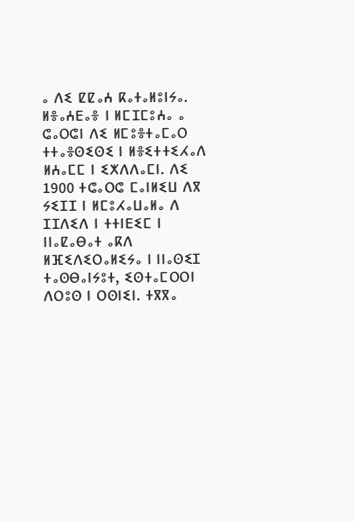ⴰ ⴷⵉ ⵇⵇⴰⵄ ⴽⴰⵜⴰⵍⵓⵏⵢⴰ. ⵍⴻⴰⵄⴹⴰⴻ ⵏ ⵍⵎⵊⵎⵓⵄⴰ ⴰ ⵛⴰⵔⵛⵏ ⴷⵉ ⵍⵎⵓⴻⵜⴰⵎⴰⵔ ⵜⵜⴰⴻⵙⵉⵙⵉ ⵏ ⵍⴻⵉⵜⵜⵉⵃⴰⴷ ⵍⵄⴰⵎⵎ ⵏ ⵉⵅⴷⴷⴰⵎⵏ. ⴷⵉ 1900 ⵜⵛⴰⵔⵛ ⵎⴰⵏⵍⵉⵡ ⴷⴳ ⵢⵉⵊⵊ ⵏ ⵍⵎⵓⵃⴰⵡⴰⵍⴰ ⴷ ⵊⵊⴷⵉⴷ ⵏ ⵜⵜⵏⴹⵉⵎ ⵏ ⵏⵏⴰⵇⴰⴱⴰⵜ ⴰⴽⴷ ⵍⴼⵉⴷⵉⵔⴰⵍⵉⵢⴰ ⵏ ⵏⵏⴰⵙⵉⵊ ⵜⴰⵙⴱⴰⵏⵢⵓⵜ, ⵉⵙⵜⴰⵎⵔⵔⵏ ⴷⵔⵓⵙ ⵏ ⵔⵙⵏⵉⵏ. ⵜⴳⴳⴰ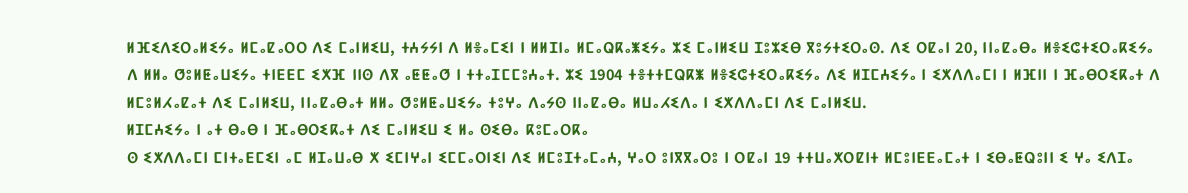ⵍⴼⵉⴷⵉⵔⴰⵍⵉⵢⴰ ⵍⵎⴰⵇⴰⵔⵔ ⴷⵉ ⵎⴰⵏⵍⵉⵡ, ⵜⵄⵢⵢⵏ ⴷ ⵍⴻⴰⵎⵉⵏ ⵏ ⵍⵍⵊⵏⴰ ⵍⵎⴰⵕⴽⴰⵥⵉⵢⴰ ⵣⵉ ⵎⴰⵏⵍⵉⵡ ⵊⵓⵣⵉⴱ ⴳⵓⵢⵜⵉⵔⴰⵙ. ⴷⵉ ⵔⵇⴰⵏ 20, ⵏⵏⴰⵇⴰⴱⴰ ⵍⴻⵉⵛⵜⵉⵔⴰⴽⵉⵢⴰ ⴷ ⵍⵍⴰ ⵚⵓⵍⵟⴰⵡⵉⵢⴰ ⵜⵏⴹⴹⵎ ⵉⵅⴼ ⵏⵏⵙ ⴷⴳ ⴰⵟⵟⴰⵚ ⵏ ⵜⵜⴰⵊⵎⵎⵓⵄⴰⵜ. ⵣⵉ 1904 ⵜⴻⵜⵜⵎⵕⴽⵥ ⵍⴻⵉⵛⵜⵉⵔⴰⴽⵉⵢⴰ ⴷⵉ ⵍⵊⵎⵄⵉⵢⴰ ⵏ ⵉⵅⴷⴷⴰⵎⵏ ⵏ ⵍⴼⵏⵏ ⵏ ⴼⴰⴱⵔⵉⴽⴰⵜ ⴷ ⵍⵎⵓⵍⵃⴰⵇⴰⵜ ⴷⵉ ⵎⴰⵏⵍⵉⵡ, ⵏⵏⴰⵇⴰⴱⴰⵜ ⵍⵍⴰ ⵚⵓⵍⵟⴰⵡⵉⵢⴰ ⵜⵓⵖⴰ ⴷⴰⵢⵙ ⵏⵏⴰⵇⴰⴱⴰ ⵍⵡⴰⵃⵉⴷⴰ ⵏ ⵉⵅⴷⴷⴰⵎⵏ ⴷⵉ ⵎⴰⵏⵍⵉⵡ.
ⵍⵊⵎⵄⵉⵢⴰ ⵏ ⴰⵜ ⴱⴰⴱ ⵏ ⴼⴰⴱⵔⵉⴽⴰⵜ ⴷⵉ ⵎⴰⵏⵍⵉⵡ ⵉ ⵍⴰ ⵙⵉⴱⴰ ⴽⵓⵎⴰⵔⴽⴰ
ⵙ ⵉⵅⴷⴷⴰⵎⵏ ⵎⵏⵜⴰⴹⵎⵉⵏ ⴰⵎ ⵍⵊⴰⵡⴰⴱ ⵅ ⵉⵎⵏⵖⴰⵏ ⵉⵎⵎⴰⵔⵏⵉⵏ ⴷⵉ ⵍⵎⵓⵊⵜⴰⵎⴰⵄ, ⵖⴰⵔ ⵓⵏⴳⴳⴰⵔⵓ ⵏ ⵔⵇⴰⵏ 19 ⵜⵜⵡⴰⵅⵔⵇⵏⵜ ⵍⵎⵓⵏⴹⴹⴰⵎⴰⵜ ⵏ ⵉⴱⴰⵟⵕⵓⵏⵏ ⵉ ⵖⴰ ⵉⴷⵊⴰ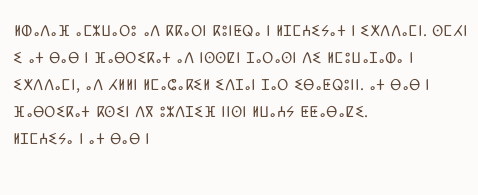ⵍⵀⴰⴷⴰⴼ ⴰⵎⵣⵡⴰⵔⵓ ⴰⴷ ⴽⴽⴰⵔⵏ ⴽⵓⵏⵟⵕⴰ ⵏ ⵍⵊⵎⵄⵉⵢⴰⵜ ⵏ ⵉⵅⴷⴷⴰⵎⵏ. ⵙⵎⵃⵏ ⵉ ⴰⵜ ⴱⴰⴱ ⵏ ⴼⴰⴱⵔⵉⴽⴰⵜ ⴰⴷ ⵏⵙⵙⵇⵏ ⵊⴰⵔⴰⵙⵏ ⴷⵉ ⵍⵎⵓⵡⴰⵊⴰⵀⴰ ⵏ ⵉⵅⴷⴷⴰⵎⵏ, ⴰⴷ ⵃⵍⵍⵏ ⵍⵎⴰⵛⴰⴽⵉⵍ ⵉⴷⵊⴰⵏ ⵊⴰⵔ ⵉⴱⴰⵟⵕⵓⵏⵏ. ⴰⵜ ⴱⴰⴱ ⵏ ⴼⴰⴱⵔⵉⴽⴰⵜ ⴽⵙⵉⵏ ⴷⴳ ⵓⵣⴷⵊⵉⴼ ⵏⵏⵙⵏ ⵍⵡⴰⵄⵢ ⵟⵟⴰⴱⴰⵇⵉ.
ⵍⵊⵎⵄⵉⵢⴰ ⵏ ⴰⵜ ⴱⴰⴱ ⵏ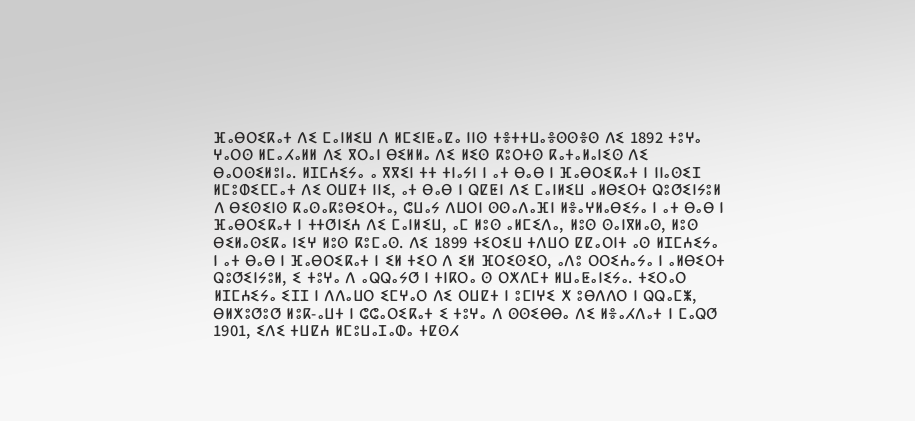ⴼⴰⴱⵔⵉⴽⴰⵜ ⴷⵉ ⵎⴰⵏⵍⵉⵡ ⴷ ⵍⵎⵉⵏⵟⴰⵇⴰ ⵏⵏⵙ ⵜⴻⵜⵜⵡⴰⴻⵙⵙⴻⵙ ⴷⵉ 1892 ⵜⵓⵖⴰ ⵖⴰⵔⵙ ⵍⵎⴰⵃⴰⵍⵍ ⴷⵉ ⴳⵔⴰⵏ ⴱⵉⵍⵍⴰ ⴷⵉ ⵍⵉⵙ ⴽⵓⵔⵜⵙ ⴽⴰⵜⴰⵍⴰⵏⵉⵙ ⴷⵉ ⴱⴰⵔⵙⵉⵍⵓⵏⴰ. ⵍⵊⵎⵄⵉⵢⴰ ⴰ ⴳⴳⵉⵏ ⵜⵜ ⵜⵏⴰⵢⵏ ⵏ ⴰⵜ ⴱⴰⴱ ⵏ ⴼⴰⴱⵔⵉⴽⴰⵜ ⵏ ⵏⵏⴰⵙⵉⵊ ⵍⵎⵓⵀⵉⵎⵎⴰⵜ ⴷⵉ ⵔⵡⵇⵜ ⵏⵏⵉ, ⴰⵜ ⴱⴰⴱ ⵏ ⵕⵇⵟⵏ ⴷⵉ ⵎⴰⵏⵍⵉⵡ ⴰⵍⴱⵉⵔⵜ ⵕⵓⵚⵉⵏⵢⵓⵍ ⴷ ⴱⵉⵙⵉⵏⵙ ⴽⴰⵙⴰⴽⵓⴱⵉⵔⵜⴰ, ⵛⵡⴰⵢ ⴷⵡⵔⵏ ⵙⵙⴰⴷⴰⴼⵏ ⵍⴻⴰⵖⵍⴰⴱⵉⵢⴰ ⵏ ⴰⵜ ⴱⴰⴱ ⵏ ⴼⴰⴱⵔⵉⴽⴰⵜ ⵏ ⵜⵜⵚⵏⵉⵄ ⴷⵉ ⵎⴰⵏⵍⵉⵡ, ⴰⵎ ⵍⵓⵙ ⴰⵍⵎⵉⴷⴰ, ⵍⵓⵙ ⵙⴰⵏⴳⵍⴰⵙ, ⵍⵓⵙ ⴱⵉⵍⴰⵙⵉⴽⴰ ⵏⵉⵖ ⵍⵓⵙ ⴽⵓⵎⴰⵙ. ⴷⵉ 1899 ⵜⵉⵔⵉⵡ ⵜⴷⵡⵔ ⵇⵇⴰⵔⵏⵜ ⴰⵙ ⵍⵊⵎⵄⵉⵢⴰ ⵏ ⴰⵜ ⴱⴰⴱ ⵏ ⴼⴰⴱⵔⵉⴽⴰⵜ ⵏ ⵉⵍ ⵜⵉⵔ ⴷ ⵉⵍ ⴼⵔⵉⵙⵉⵔ, ⴰⴷⵓ ⵔⵔⵉⵄⴰⵢⴰ ⵏ ⴰⵍⴱⵉⵔⵜ ⵕⵓⵚⵉⵏⵢⵓⵍ, ⵉ ⵜⵓⵖⴰ ⴷ ⴰⵕⵕⴰⵢⵚ ⵏ ⵜⵏⴽⵔⴰ ⵙ ⵔⵅⴷⵎⵜ ⵍⵡⴰⵟⴰⵏⵉⵢⴰ. ⵜⵉⵔⴰⵔ ⵍⵊⵎⵄⵉⵢⴰ ⵉⵊⵊ ⵏ ⴷⴷⴰⵡⵔ ⵉⵎⵖⴰⵔ ⴷⵉ ⵔⵡⵇⵜ ⵏ ⵓⵎⵏⵖⵉ ⵅ ⵓⴱⴷⴷⵔ ⵏ ⵕⵕⴰⵎⵥ, ⴱⵍⵅⵓⵚⵓⵚ ⵍⵓⴽ-ⴰⵡⵜ ⵏ ⵛⵛⴰⵔⵉⴽⴰⵜ ⵉ ⵜⵓⵖⴰ ⴷ ⵙⵙⵉⴱⴱⴰ ⴷⵉ ⵍⴻⴰⵃⴷⴰⵜ ⵏ ⵎⴰⵕⵚ 1901, ⵉⴷⵉ ⵜⵡⵇⵄ ⵍⵎⵓⵡⴰⵊⴰⵀⴰ ⵜⵇⵙⵃ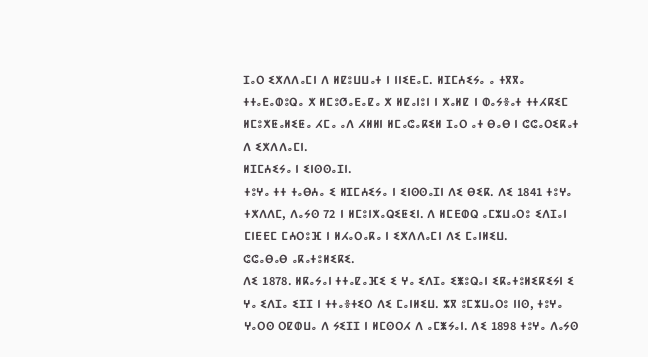ⵊⴰⵔ ⵉⵅⴷⴷⴰⵎⵏ ⴷ ⵍⵇⵓⵡⵡⴰⵜ ⵏ ⵏⵏⵉⴹⴰⵎ. ⵍⵊⵎⵄⵉⵢⴰ ⴰ ⵜⴳⴳⴰ ⵜⵜⴰⴹⴰⵀⵓⵕⴰ ⵅ ⵍⵎⵓⵚⴰⴹⴰⵇⴰ ⵅ ⵍⵇⴰⵏⵓⵏ ⵏ ⵅⴰⵍⵇ ⵏ ⵀⴰⵢⴻⴰⵜ ⵜⵜⵃⴽⵉⵎ ⵍⵎⵓⵅⵟⴰⵍⵉⵟⴰ ⵃⵎⴰ ⴰⴷ ⵃⵍⵍⵏ ⵍⵎⴰⵛⴰⴽⵉⵍ ⵊⴰⵔ ⴰⵜ ⴱⴰⴱ ⵏ ⵛⵛⴰⵔⵉⴽⴰⵜ ⴷ ⵉⵅⴷⴷⴰⵎⵏ.
ⵍⵊⵎⵄⵉⵢⴰ ⵏ ⵉⵏⵙⵙⴰⵊⵏ.
ⵜⵓⵖⴰ ⵜⵜ ⵜⴰⴱⵄⴰ ⵉ ⵍⵊⵎⵄⵉⵢⴰ ⵏ ⵉⵏⵙⵙⴰⵊⵏ ⴷⵉ ⴱⵉⴽ. ⴷⵉ 1841 ⵜⵓⵖⴰ ⵜⵅⴷⴷⵎ, ⴷⴰⵢⵙ 72 ⵏ ⵍⵎⵓⵏⵅⴰⵕⵉⵟⵉⵏ. ⴷ ⵍⵎⴹⵀⵕ ⴰⵎⵣⵡⴰⵔⵓ ⵉⴷⵊⴰⵏ ⵎⵏⴹⴹⵎ ⵎⵄⵔⵓⴼ ⵏ ⵍⵃⴰⵔⴰⴽⴰ ⵏ ⵉⵅⴷⴷⴰⵎⵏ ⴷⵉ ⵎⴰⵏⵍⵉⵡ.
ⵛⵛⴰⴱⴰⴱ ⴰⴽⴰⵜⵓⵍⵉⴽⵉ.
ⴷⵉ 1878. ⵍⴽⴰⵢⴰⵏ ⵜⵜⴰⵇⴰⴼⵉ ⵉ ⵖⴰ ⵉⴷⵊⴰ ⵉⵥⵓⵕⴰⵏ ⵉⴽⴰⵜⵓⵍⵉⴽⵉⵢⵏ ⵉ ⵖⴰ ⵉⴷⵊⴰ ⵉⵊⵊ ⵏ ⵜⵜⴰⴻⵜⵉⵔ ⴷⵉ ⵎⴰⵏⵍⵉⵡ. ⵣⴳ ⵓⵎⵣⵡⴰⵔⵓ ⵏⵏⵙ, ⵜⵓⵖⴰ ⵖⴰⵔⵙ ⵔⵇⵀⵡⴰ ⴷ ⵢⵉⵊⵊ ⵏ ⵍⵎⵙⵔⵃ ⴷ ⴰⵎⵥⵢⴰⵏ. ⴷⵉ 1898 ⵜⵓⵖⴰ ⴷⴰⵢⵙ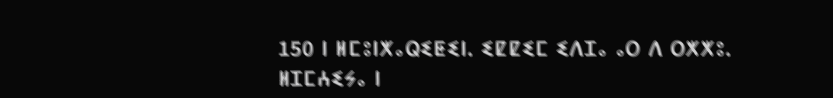150 ⵏ ⵍⵎⵓⵏⵅⴰⵕⵉⵟⵉⵏ. ⵉⵇⵇⵉⵎ ⵉⴷⵊⴰ ⴰⵔ ⴷ ⵔⵅⵅⵓ.
ⵍⵊⵎⵄⵉⵢⴰ ⵏ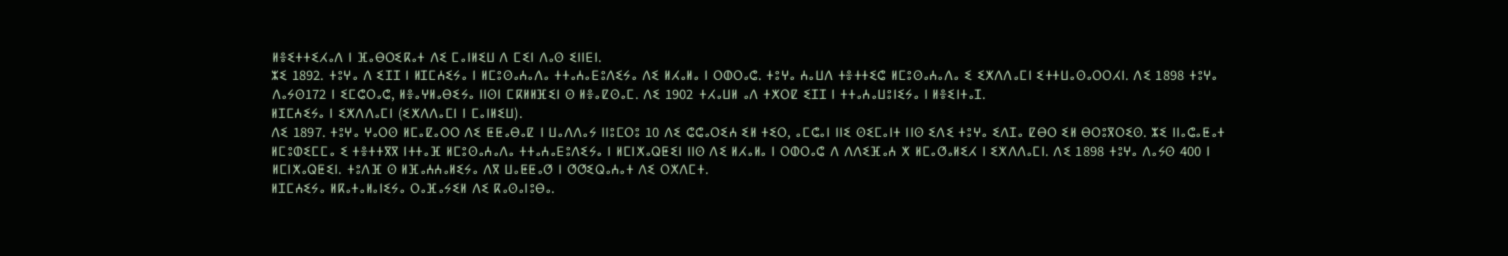ⵍⴻⵉⵜⵜⵉⵃⴰⴷ ⵏ ⴼⴰⴱⵔⵉⴽⴰⵜ ⴷⵉ ⵎⴰⵏⵍⵉⵡ ⴷ ⵎⵉⵏ ⴷⴰⵙ ⵉⵏⵏⴹⵏ.
ⵣⵉ 1892. ⵜⵓⵖⴰ ⴷ ⵉⵊⵊ ⵏ ⵍⵊⵎⵄⵉⵢⴰ ⵏ ⵍⵎⵓⵙⴰⵄⴰⴷⴰ ⵜⵜⴰⵄⴰⴹⵓⴷⵉⵢⴰ ⴷⵉ ⵍⵃⴰⵍⴰ ⵏ ⵔⵀⵔⴰⵛ. ⵜⵓⵖⴰ ⵄⴰⵡⴷ ⵜⴻⵜⵜⵉⵛ ⵍⵎⵓⵙⴰⵄⴰⴷⴰ ⵉ ⵉⵅⴷⴷⴰⵎⵏ ⵉⵜⵜⵡⴰⵙⴰⵔⵔⵃⵏ. ⴷⵉ 1898 ⵜⵓⵖⴰ ⴷⴰⵢⵙ172 ⵏ ⵉⵎⵛⵔⴰⵛ, ⵍⴻⴰⵖⵍⴰⴱⵉⵢⴰ ⵏⵏⵙⵏ ⵎⴽⵍⵍⴼⵉⵏ ⵙ ⵍⴻⴰⵇⵙⴰⵎ. ⴷⵉ 1902 ⵜⵃⴰⵡⵍ ⴰⴷ ⵜⵅⵔⵇ ⵉⵊⵊ ⵏ ⵜⵜⴰⵄⴰⵡⵓⵏⵉⵢⴰ ⵏ ⵍⴻⵉⵏⵜⴰⵊ.
ⵍⵊⵎⵄⵉⵢⴰ ⵏ ⵉⵅⴷⴷⴰⵎⵏ (ⵉⵅⴷⴷⴰⵎⵏ ⵏ ⵎⴰⵏⵍⵉⵡ).
ⴷⵉ 1897. ⵜⵓⵖⴰ ⵖⴰⵔⵙ ⵍⵎⴰⵇⴰⵔⵔ ⴷⵉ ⵟⵟⴰⴱⴰⵇ ⵏ ⵡⴰⴷⴷⴰⵢ ⵏⵏⵓⵎⵔⵓ 10 ⴷⵉ ⵛⵛⴰⵔⵉⵄ ⵉⵍ ⵜⵉⵔ, ⴰⵎⵛⴰⵏ ⵏⵏⵉ ⵙⵉⵎⴰⵏⵜ ⵏⵏⵙ ⵉⴷⵉ ⵜⵓⵖⴰ ⵉⴷⵊⴰ ⵇⴱⵔ ⵉⵍ ⴱⵔⵓⴳⵔⵉⵙ. ⵣⵉ ⵏⵏⴰⵛⴰⵟⴰⵜ ⵍⵎⵓⵀⵉⵎⵎⴰ ⵉ ⵜⴻⵜⵜⴳⴳ ⵏⵜⵜⴰⴼ ⵍⵎⵓⵙⴰⵄⴰⴷⴰ ⵜⵜⴰⵄⴰⴹⵓⴷⵉⵢⴰ ⵏ ⵍⵎⵏⵅⴰⵕⵟⵉⵏ ⵏⵏⵙ ⴷⵉ ⵍⵃⴰⵍⴰ ⵏ ⵔⵀⵔⴰⵛ ⴷ ⴷⴷⵉⴼⴰⵄ ⵅ ⵍⵎⴰⵚⴰⵍⵉⵃ ⵏ ⵉⵅⴷⴷⴰⵎⵏ. ⴷⵉ 1898 ⵜⵓⵖⴰ ⴷⴰⵢⵙ 400 ⵏ ⵍⵎⵏⵅⴰⵕⵟⵉⵏ. ⵜⵓⴷⴼ ⵙ ⵍⴼⴰⵄⵄⴰⵍⵉⵢⴰ ⴷⴳ ⵡⴰⵟⵟⴰⵚ ⵏ ⵚⵚⵉⵕⴰⵄⴰⵜ ⴷⵉ ⵔⵅⴷⵎⵜ.
ⵍⵊⵎⵄⵉⵢⴰ ⵍⴽⴰⵜⴰⵍⴰⵏⵉⵢⴰ ⵔⴰⴼⴰⵢⵉⵍ ⴷⵉ ⴽⴰⵙⴰⵏⵓⴱⴰ.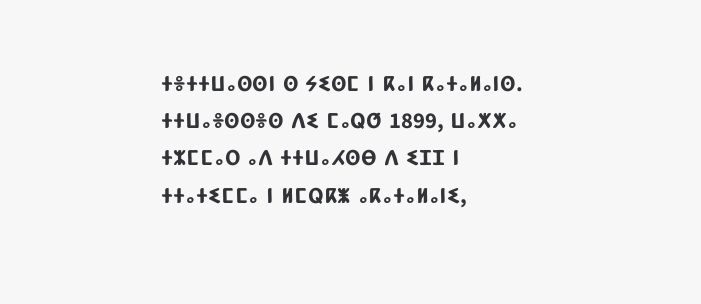ⵜⴻⵜⵜⵡⴰⵙⵙⵏ ⵙ ⵢⵉⵙⵎ ⵏ ⴽⴰⵏ ⴽⴰⵜⴰⵍⴰⵏⵙ. ⵜⵜⵡⴰⴻⵙⵙⴻⵙ ⴷⵉ ⵎⴰⵕⵚ 1899, ⵡⴰⵅⵅⴰ ⵜⵣⵎⵎⴰⵔ ⴰⴷ ⵜⵜⵡⴰⵃⵙⴱ ⴷ ⵉⵊⵊ ⵏ ⵜⵜⴰⵜⵉⵎⵎⴰ ⵏ ⵍⵎⵕⴽⵥ ⴰⴽⴰⵜⴰⵍⴰⵏⵉ,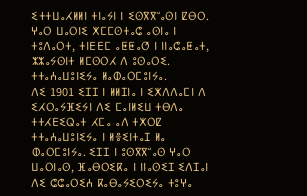ⵉⵜⵜⵡⴰⵃⵍⵍⵏ ⵜⵏⴰⵢⵏ ⵏ ⵉⵙⴳⴳⵯⴰⵙⵏ ⵇⴱⵔ. ⵖⴰⵔ ⵡⴰⵔⵏⵉ ⵅⵎⵎⵙⵜⴰⵛ ⴰⵙⵏⴰ ⵏ ⵜⵓⴷⴰⵔⵜ, ⵜⵏⴹⴹⵎ ⴰⵟⵟⴰⵚ ⵏ ⵏⵏⴰⵛⴰⵟⴰⵜ, ⵣⵣⴰⵢⵙⵏⵜ ⵍⵎⵙⵔⵃ ⴷ ⵓⵙⴰⵔⵉ.
ⵜⵜⴰⵄⴰⵡⵓⵏⵉⵢⴰ ⵍⴰⵀⴰⵔⵎⵓⵏⵢⴰ.
ⴷⵉ 1901 ⵉⵊⵊ ⵏ ⵍⵍⵊⵏⴰ ⵏ ⵉⵅⴷⴷⴰⵎⵏ ⴷ ⵉⵃⵔⴰⵢⴼⵉⵢⵏ ⴷⵉ ⵎⴰⵏⵍⵉⵡ ⵜⴱⴷⴰ ⵜⵜⵃⴹⵉⵕⴰⵜ ⵃⵎⴰ ⴰⴷ ⵜⵅⵔⵇ ⵜⵜⴰⵄⴰⵡⵓⵏⵉⵢⴰ ⵏ ⵍⴻⵉⵏⵜⴰⵊ ⵍⴰ ⵀⴰⵔⵎⵓⵏⵢⴰ. ⵉⵊⵊ ⵏ ⵓⵙⴳⴳⵯⴰⵙ ⵖⴰⵔ ⵡⴰⵔⵏⴰⵙ, ⴼⴰⴱⵔⵉⴽⴰ ⵏ ⵏⵏⴰⵙⵉⵊ ⵉⴷⵊⴰⵏ ⴷⵉ ⵛⵛⴰⵔⵉⵄ ⴽⴰⴱⴰⵢⵉⵔⵉⵢⴰ ⵜⵓⵖⴰ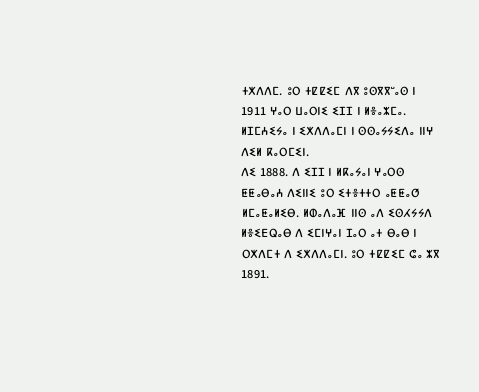ⵜⵅⴷⴷⵎ. ⵓⵔ ⵜⵇⵇⵉⵎ ⴷⴳ ⵓⵙⴳⴳⵯⴰⵙ ⵏ 1911 ⵖⴰⵔ ⵡⴰⵔⵏⵉ ⵉⵊⵊ ⵏ ⵍⴻⴰⵣⵎⴰ.
ⵍⵊⵎⵄⵉⵢⴰ ⵏ ⵉⵅⴷⴷⴰⵎⵏ ⵏ ⵙⵙⴰⵢⵢⵉⴷⴰ ⵏⵏⵖ ⴷⵉⵍ ⴽⴰⵔⵎⵉⵏ.
ⴷⵉ 1888. ⴷ ⵉⵊⵊ ⵏ ⵍⴽⴰⵢⴰⵏ ⵖⴰⵔⵙ ⵟⵟⴰⴱⴰⵄ ⴷⵉⵏⵏⵉ ⵓⵔ ⵉⵜⴻⵜⵜⵔ ⴰⵟⵟⴰⵚ ⵍⵎⴰⵟⴰⵍⵉⴱ. ⵍⵀⴰⴷⴰⴼ ⵏⵏⵙ ⴰⴷ ⵉⵙⵃⵢⵢⴷ ⵍⴻⵉⴹⵕⴰⴱ ⴷ ⵉⵎⵏⵖⴰⵏ ⵊⴰⵔ ⴰⵜ ⴱⴰⴱ ⵏ ⵔⵅⴷⵎⵜ ⴷ ⵉⵅⴷⴷⴰⵎⵏ. ⵓⵔ ⵜⵇⵇⵉⵎ ⵛⴰ ⵣⴳ 1891.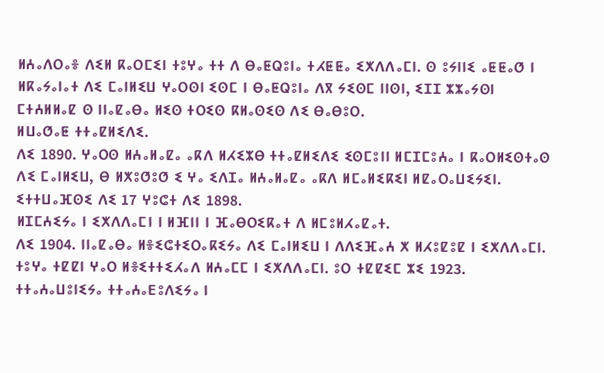ⵍⵄⴰⴷⵔⴰⴻ ⴷⵉⵍ ⴽⴰⵔⵎⵉⵏ ⵜⵓⵖⴰ ⵜⵜ ⴷ ⴱⴰⵟⵕⵓⵏⴰ ⵜⵃⵟⵟⴰ ⵉⵅⴷⴷⴰⵎⵏ. ⵙ ⵓⵢⵏⵏⵉ ⴰⵟⵟⴰⵚ ⵏ ⵍⴽⴰⵢⴰⵏⴰⵜ ⴷⵉ ⵎⴰⵏⵍⵉⵡ ⵖⴰⵔⵙⵏ ⵉⵙⵎ ⵏ ⴱⴰⵟⵕⵓⵏⴰ ⴷⴳ ⵢⵉⵙⵎ ⵏⵏⵙⵏ, ⵉⵊⵊ ⵣⵣⴰⵢⵙⵏ ⵎⵜⵄⵍⵍⴰⵇ ⵙ ⵏⵏⴰⵇⴰⴱⴰ ⵍⵉⵙ ⵜⵔⵉⵙ ⴽⵍⴰⵙⵉⵙ ⴷⵉ ⴱⴰⴱⵓⵔ.
ⵍⵡⴰⵚⴰⵟ ⵜⵜⴰⵇⵍⵉⴷⵉ.
ⴷⵉ 1890. ⵖⴰⵔⵙ ⵍⵄⴰⵍⴰⵇⴰ ⴰⴽⴷ ⵍⵃⵉⵣⴱ ⵜⵜⴰⵇⵍⵉⴷⵉ ⵉⵙⵎⵓⵏⵏ ⵍⵎⵊⵎⵓⵄⴰ ⵏ ⴽⴰⵔⵍⵉⵙⵜⴰⵙ ⴷⵉ ⵎⴰⵏⵍⵉⵡ, ⴱ ⵍⵅⵓⵚⵓⵚ ⵉ ⵖⴰ ⵉⴷⵊⴰ ⵍⵄⴰⵍⴰⵇⴰ ⴰⴽⴷ ⵍⵎⴰⵍⵉⴽⵉⵏ ⵍⵇⴰⵔⴰⵡⵉⵢⵉⵏ. ⵉⵜⵜⵡⴰⴼⵙⵉ ⴷⵉ 17 ⵖⵓⵛⵜ ⴷⵉ 1898.
ⵍⵊⵎⵄⵉⵢⴰ ⵏ ⵉⵅⴷⴷⴰⵎⵏ ⵏ ⵍⴼⵏⵏ ⵏ ⴼⴰⴱⵔⵉⴽⴰⵜ ⴷ ⵍⵎⵓⵍⵃⴰⵇⴰⵜ.
ⴷⵉ 1904. ⵏⵏⴰⵇⴰⴱⴰ ⵍⴻⵉⵛⵜⵉⵔⴰⴽⵉⵢⴰ ⴷⵉ ⵎⴰⵏⵍⵉⵡ ⵏ ⴷⴷⵉⴼⴰⵄ ⵅ ⵍⵃⵓⵇⵓⵇ ⵏ ⵉⵅⴷⴷⴰⵎⵏ. ⵜⵓⵖⴰ ⵜⵇⵇⵏ ⵖⴰⵔ ⵍⴻⵉⵜⵜⵉⵃⴰⴷ ⵍⵄⴰⵎⵎ ⵏ ⵉⵅⴷⴷⴰⵎⵏ. ⵓⵔ ⵜⵇⵇⵉⵎ ⵣⵉ 1923.
ⵜⵜⴰⵄⴰⵡⵓⵏⵉⵢⴰ ⵜⵜⴰⵄⴰⴹⵓⴷⵉⵢⴰ ⵏ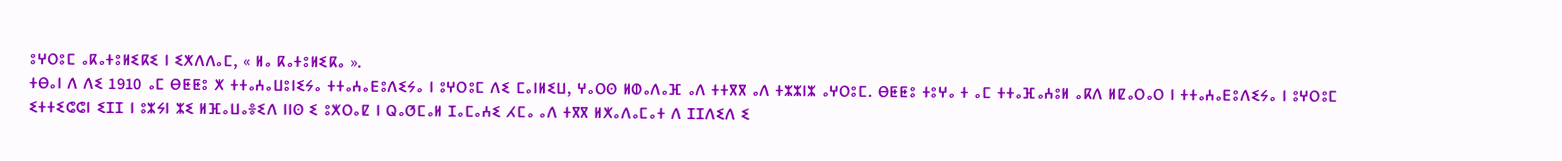ⵓⵖⵔⵓⵎ ⴰⴽⴰⵜⵓⵍⵉⴽⵉ ⵏ ⵉⵅⴷⴷⴰⵎ, « ⵍⴰ ⴽⴰⵜⵓⵍⵉⴽⴰ ».
ⵜⴱⴰⵏ ⴷ ⴷⵉ 1910 ⴰⵎ ⴱⵟⵟⵓ ⵅ ⵜⵜⴰⵄⴰⵡⵓⵏⵉⵢⴰ ⵜⵜⴰⵄⴰⴹⵓⴷⵉⵢⴰ ⵏ ⵓⵖⵔⵓⵎ ⴷⵉ ⵎⴰⵏⵍⵉⵡ, ⵖⴰⵔⵙ ⵍⵀⴰⴷⴰⴼ ⴰⴷ ⵜⵜⴳⴳ ⴰⴷ ⵜⵣⵣⵏⵣ ⴰⵖⵔⵓⵎ. ⴱⵟⵟⵓ ⵜⵓⵖⴰ ⵜ ⴰⵎ ⵜⵜⴰⴼⴰⵄⵓⵍ ⴰⴽⴷ ⵍⵇⴰⵔⴰⵔ ⵏ ⵜⵜⴰⵄⴰⴹⵓⴷⵉⵢⴰ ⵏ ⵓⵖⵔⵓⵎ ⵉⵜⵜⵉⵛⵛⵏ ⵉⵊⵊ ⵏ ⵓⵣⵢⵏ ⵣⵉ ⵍⴼⴰⵡⴰⴻⵉⴷ ⵏⵏⵙ ⵉ ⵓⵅⵔⴰⵇ ⵏ ⵕⴰⵚⵎⴰⵍ ⵊⴰⵎⴰⵄⵉ ⵃⵎⴰ ⴰⴷ ⵜⴳⴳ ⵍⵅⴰⴷⴰⵎⴰⵜ ⴷ ⵊⵊⴷⵉⴷ ⵉ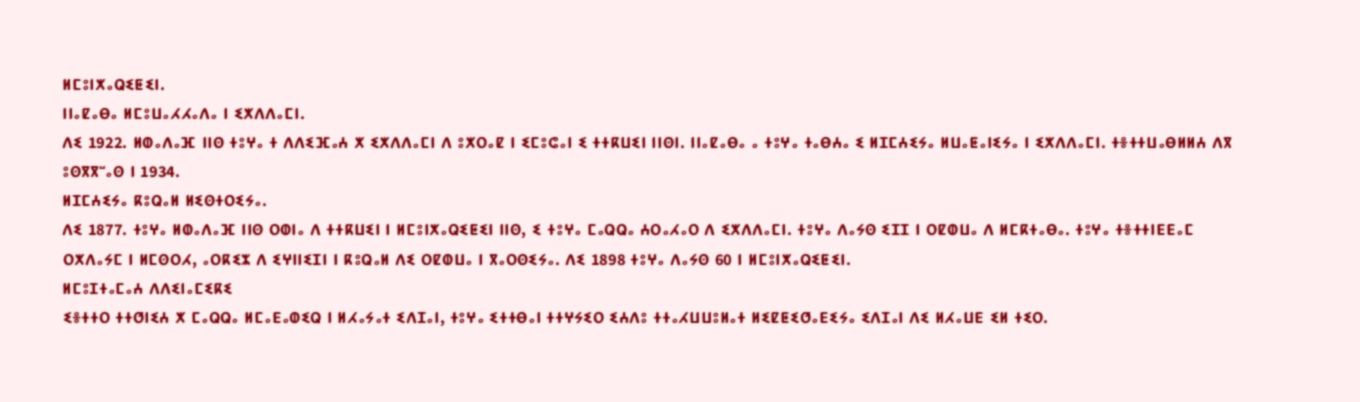ⵍⵎⵓⵏⵅⴰⵕⵉⵟⵉⵏ.
ⵏⵏⴰⵇⴰⴱⴰ ⵍⵎⵓⵡⴰⵃⵃⴰⴷⴰ ⵏ ⵉⵅⴷⴷⴰⵎⵏ.
ⴷⵉ 1922. ⵍⵀⴰⴷⴰⴼ ⵏⵏⵙ ⵜⵓⵖⴰ ⵜ ⴷⴷⵉⴼⴰⵄ ⵅ ⵉⵅⴷⴷⴰⵎⵏ ⴷ ⵓⵅⵔⴰⵇ ⵏ ⵉⵎⵓⵛⴰⵏ ⵉ ⵜⵜⴽⵡⵉⵏ ⵏⵏⵙⵏ. ⵏⵏⴰⵇⴰⴱⴰ ⴰ ⵜⵓⵖⴰ ⵜⴰⴱⵄⴰ ⵉ ⵍⵊⵎⵄⵉⵢⴰ ⵍⵡⴰⵟⴰⵏⵉⵢⴰ ⵏ ⵉⵅⴷⴷⴰⵎⵏ. ⵜⴻⵜⵜⵡⴰⴱⵍⵍⵄ ⴷⴳ ⵓⵙⴳⴳⵯⴰⵙ ⵏ 1934.
ⵍⵊⵎⵄⵉⵢⴰ ⴽⵓⵕⴰⵍ ⵍⵉⵙⵜⵔⵉⵢⴰ.
ⴷⵉ 1877. ⵜⵓⵖⴰ ⵍⵀⴰⴷⴰⴼ ⵏⵏⵙ ⵔⵀⵏⴰ ⴷ ⵜⵜⴽⵡⵉⵏ ⵏ ⵍⵎⵓⵏⵅⴰⵕⵉⵟⵉⵏ ⵏⵏⵙ, ⵉ ⵜⵓⵖⴰ ⵎⴰⵕⵕⴰ ⵄⵔⴰⵃⴰⵔ ⴷ ⵉⵅⴷⴷⴰⵎⵏ. ⵜⵓⵖⴰ ⴷⴰⵢⵙ ⵉⵊⵊ ⵏ ⵔⵇⵀⵡⴰ ⴷ ⵍⵎⴽⵜⴰⴱⴰ. ⵜⵓⵖⴰ ⵜⴻⵜⵜⵏⴹⴹⴰⵎ ⵔⵅⴷⴰⵢⵎ ⵏ ⵍⵎⵙⵔⵃ, ⴰⵔⴽⵉⵣ ⴷ ⵉⵖⵏⵏⵉⵊⵏ ⵏ ⴽⵓⵕⴰⵍ ⴷⵉ ⵔⵇⵀⵡⴰ ⵏ ⴳⴰⵔⵙⵉⵢⴰ. ⴷⵉ 1898 ⵜⵓⵖⴰ ⴷⴰⵢⵙ 60 ⵏ ⵍⵎⵓⵏⵅⴰⵕⵉⵟⵉⵏ.
ⵍⵎⵓⵊⵜⴰⵎⴰⵄ ⴷⴷⵉⵏⴰⵎⵉⴽⵉ
ⵉⴻⵜⵜⵔ ⵜⵜⵚⵏⵉⵄ ⵅ ⵎⴰⵕⵕⴰ ⵍⵎⴰⴹⴰⵀⵉⵕ ⵏ ⵍⵃⴰⵢⴰⵜ ⵉⴷⵊⴰⵏ, ⵜⵓⵖⴰ ⵉⵜⵜⴱⴰⵏ ⵜⵜⵖⵢⵉⵔ ⵉⵄⴷⵓ ⵜⵜⴰⵃⵡⵡⵓⵍⴰⵜ ⵍⵉⵇⵟⵉⵚⴰⴹⵉⵢⴰ ⵉⴷⵊⴰⵏ ⴷⵉ ⵍⵃⴰⵡⴹ ⵉⵍ ⵜⵉⵔ.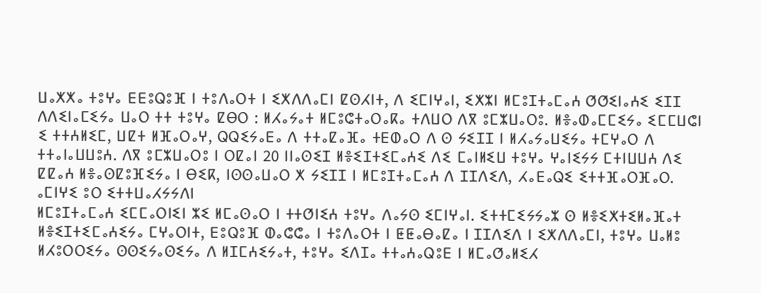ⵡⴰⵅⵅⴰ ⵜⵓⵖⴰ ⴹⴹⵓⵕⵓⴼ ⵏ ⵜⵓⴷⴰⵔⵜ ⵏ ⵉⵅⴷⴷⴰⵎⵏ ⵇⵙⵃⵏⵜ, ⴷ ⵉⵎⵏⵖⴰⵏ, ⵉⵅⵣⵏ ⵍⵎⵓⵊⵜⴰⵎⴰⵄ ⵚⵚⵉⵏⴰⵄⵉ ⵉⵊⵊ ⴷⴷⵉⵏⴰⵎⵉⵢⴰ ⵡⴰⵔ ⵜⵜ ⵜⵓⵖⴰ ⵇⴱⵔ : ⵍⵃⴰⵢⴰⵜ ⵍⵎⵓⵛⵜⴰⵔⴰⴽⴰ ⵜⴷⵡⵔ ⴷⴳ ⵓⵎⵣⵡⴰⵔⵓ. ⵍⴻⴰⵀⴰⵎⵎⵉⵢⴰ ⵉⵎⵎⵡⵛⵏ ⵉ ⵜⵜⵄⵍⵉⵎ, ⵡⵇⵜ ⵍⴼⴰⵔⴰⵖ, ⵕⵕⵉⵢⴰⴹⴰ ⴷ ⵜⵜⴰⵇⴰⴼⴰ ⵜⴹⵀⴰⵔ ⴷ ⵙ ⵢⵉⵊⵊ ⵏ ⵍⵃⴰⵢⴰⵡⵉⵢⴰ ⵜⵎⵖⴰⵔ ⴷ ⵜⵜⴰⵏⴰⵡⵡⵓⵄ. ⴷⴳ ⵓⵎⵣⵡⴰⵔⵓ ⵏ ⵔⵇⴰⵏ 20 ⵏⵏⴰⵙⵉⵊ ⵍⴻⵉⵊⵜⵉⵎⴰⵄⵉ ⴷⵉ ⵎⴰⵏⵍⵉⵡ ⵜⵓⵖⴰ ⵖⴰⵏⵉⵢⵢ ⵎⵜⵏⵡⵡⵄ ⴷⵉ ⵇⵇⴰⵄ ⵍⴻⴰⵙⵇⵓⴼⵉⵢⴰ ⵏ ⴱⵉⴽ, ⵏⵙⵙⴰⵡⴰⵔ ⵅ ⵢⵉⵊⵊ ⵏ ⵍⵎⵓⵊⵜⴰⵎⴰⵄ ⴷ ⵊⵊⴷⵉⴷ, ⵃⴰⴹⴰⵕⵉ ⵉⵜⵜⴼⴰⵔⴼⴰⵔ.
ⴰⵎⵏⵖⵉ ⵓⵔ ⵉⵜⵜⵡⴰⵃⵢⵢⴷⵏ
ⵍⵎⵓⵊⵜⴰⵎⴰⵄ ⵉⵎⵎⴰⵔⵏⵉⵏ ⵣⵉ ⵍⵎⴰⵙⴰⵔ ⵏ ⵜⵜⵚⵏⵉⵄ ⵜⵓⵖⴰ ⴷⴰⵢⵙ ⵉⵎⵏⵖⴰⵏ. ⵉⵜⵜⵎⵉⵢⵢⴰⵣ ⵙ ⵍⴻⵉⵅⵜⵉⵍⴰⴼⴰⵜ ⵍⴻⵉⵊⵜⵉⵎⴰⵄⵉⵢⴰ ⵎⵖⴰⵔⵏⵜ, ⴹⵓⵕⵓⴼ ⵀⴰⵛⵛⴰ ⵏ ⵜⵓⴷⴰⵔⵜ ⵏ ⵟⵟⴰⴱⴰⵇⴰ ⵏ ⵊⵊⴷⵉⴷ ⵏ ⵉⵅⴷⴷⴰⵎⵏ, ⵜⵓⵖⴰ ⵡⴰⵍⵓ ⵍⵃⵓⵔⵔⵉⵢⴰ ⵙⵙⵉⵢⴰⵙⵉⵢⴰ ⴷ ⵍⵊⵎⵄⵉⵢⴰⵜ, ⵜⵓⵖⴰ ⵉⴷⵊⴰ ⵜⵜⴰⵄⴰⵕⵓⴹ ⵏ ⵍⵎⴰⵚⴰⵍⵉⵃ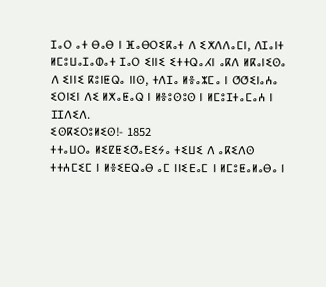ⵊⴰⵔ ⴰⵜ ⴱⴰⴱ ⵏ ⴼⴰⴱⵔⵉⴽⴰⵜ ⴷ ⵉⵅⴷⴷⴰⵎⵏ, ⴷⵊⴰⵏⵜ ⵍⵎⵓⵡⴰⵊⴰⵀⴰⵜ ⵊⴰⵔ ⵉⵏⵏⵉ ⵉⵜⵜⵕⴰⵃⵏ ⴰⴽⴷ ⵍⴽⴰⵏⵉⵙⴰ ⴷ ⵉⵏⵏⵉ ⴽⵓⵏⵟⵕⴰ ⵏⵏⵙ, ⵜⴷⵊⴰ ⵍⴻⴰⵣⵎⴰ ⵏ ⵚⵚⵉⵏⴰⵄⴰ ⵉⵔⵏⵉⵏ ⴷⵉ ⵍⵅⴰⵟⴰⵕ ⵏ ⵍⴻⵓⵙⵓⵙ ⵏ ⵍⵎⵓⵊⵜⴰⵎⴰⵄ ⵏ ⵊⵊⴷⵉⴷ.
ⵉⵙⴽⵉⵔⵓⵍⵉⵙ!- 1852
ⵜⵜⴰⵡⵔⴰ ⵍⵉⵇⵟⵉⵚⴰⴹⵉⵢⴰ ⵜⵉⵡⵉ ⴷ ⴰⴽⵉⴷⵙ ⵜⵜⵄⵎⵉⵎ ⵏ ⵍⴻⵉⴹⵕⴰⴱ ⴰⵎ ⵏⵏⵉⴹⴰⵎ ⵏ ⵍⵎⵓⵟⴰⵍⴰⴱⴰ ⵏ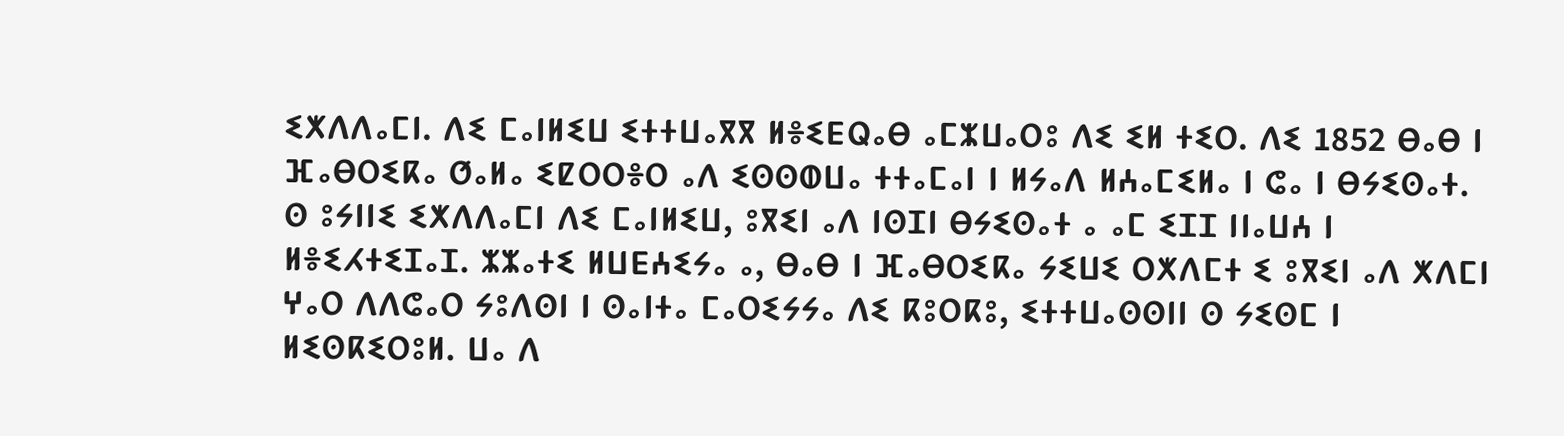ⵉⵅⴷⴷⴰⵎⵏ. ⴷⵉ ⵎⴰⵏⵍⵉⵡ ⵉⵜⵜⵡⴰⴳⴳ ⵍⴻⵉⴹⵕⴰⴱ ⴰⵎⵣⵡⴰⵔⵓ ⴷⵉ ⵉⵍ ⵜⵉⵔ. ⴷⵉ 1852 ⴱⴰⴱ ⵏ ⴼⴰⴱⵔⵉⴽⴰ ⵚⴰⵍⴰ ⵉⵇⵔⵔⴻⵔ ⴰⴷ ⵉⵙⵙⵀⵡⴰ ⵜⵜⴰⵎⴰⵏ ⵏ ⵍⵢⴰⴷ ⵍⵄⴰⵎⵉⵍⴰ ⵏ ⵛⴰ ⵏ ⴱⵢⵉⵙⴰⵜ. ⵙ ⵓⵢⵏⵏⵉ ⵉⵅⴷⴷⴰⵎⵏ ⴷⵉ ⵎⴰⵏⵍⵉⵡ, ⵓⴳⵉⵏ ⴰⴷ ⵏⵙⵊⵏ ⴱⵢⵉⵙⴰⵜ ⴰ ⴰⵎ ⵉⵊⵊ ⵏⵏⴰⵡⵄ ⵏ ⵍⴻⵉⵃⵜⵉⵊⴰⵊ. ⵣⵣⴰⵜⵉ ⵍⵡⴹⵄⵉⵢⴰ ⴰ, ⴱⴰⴱ ⵏ ⴼⴰⴱⵔⵉⴽⴰ ⵢⵉⵡⵉ ⵔⵅⴷⵎⵜ ⵉ ⵓⴳⵉⵏ ⴰⴷ ⵅⴷⵎⵏ ⵖⴰⵔ ⴷⴷⵛⴰⵔ ⵢⵓⴷⵙⵏ ⵏ ⵙⴰⵏⵜⴰ ⵎⴰⵔⵉⵢⵢⴰ ⴷⵉ ⴽⵓⵔⴽⵓ, ⵉⵜⵜⵡⴰⵙⵙⵏⵏ ⵙ ⵢⵉⵙⵎ ⵏ ⵍⵉⵙⴽⵉⵔⵓⵍ. ⵡⴰ ⴷ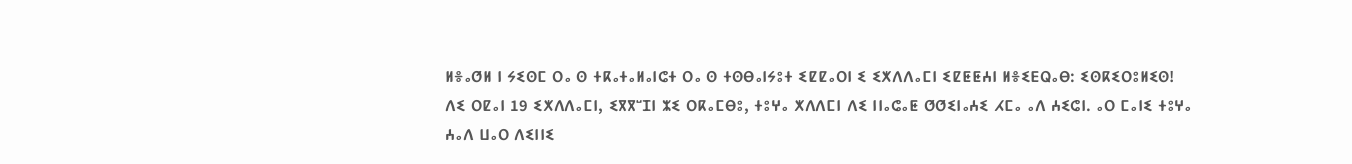ⵍⴻⴰⵚⵍ ⵏ ⵢⵉⵙⵎ ⵔⴰ ⵙ ⵜⴽⴰⵜⴰⵍⴰⵏⵛⵜ ⵔⴰ ⵙ ⵜⵙⴱⴰⵏⵢⵓⵜ ⵉⵇⵇⴰⵔⵏ ⵉ ⵉⵅⴷⴷⴰⵎⵏ ⵉⵇⵟⵟⵄⵏ ⵍⴻⵉⴹⵕⴰⴱ: ⵉⵙⴽⵉⵔⵓⵍⵉⵙ!
ⴷⵉ ⵔⵇⴰⵏ 19 ⵉⵅⴷⴷⴰⵎⵏ, ⵉⴳⴳⵯⵊⵏ ⵣⵉ ⵔⴽⴰⵎⴱⵓ, ⵜⵓⵖⴰ ⵅⴷⴷⵎⵏ ⴷⵉ ⵏⵏⴰⵛⴰⵟ ⵚⵚⵉⵏⴰⵄⵉ ⵃⵎⴰ ⴰⴷ ⵄⵉⵛⵏ. ⴰⵔ ⵎⴰⵏⵉ ⵜⵓⵖⴰ ⵄⴰⴷ ⵡⴰⵔ ⴷⵉⵏⵏⵉ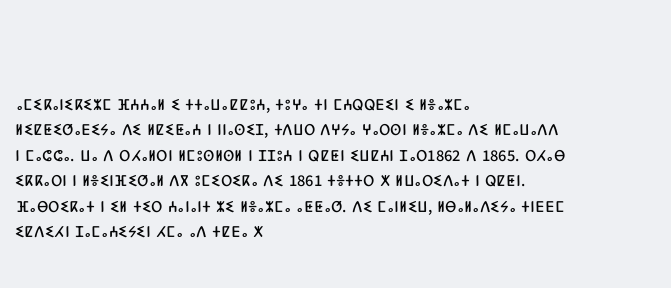ⴰⵎⵉⴽⴰⵏⵉⴽⵉⵣⵎ ⴼⵄⵄⴰⵍ ⵉ ⵜⵜⴰⵡⴰⵇⵇⵓⵄ, ⵜⵓⵖⴰ ⵜⵏ ⵎⵄⵕⵕⴹⵉⵏ ⵉ ⵍⴻⴰⵣⵎⴰ ⵍⵉⵇⵟⵉⵚⴰⴹⵉⵢⴰ ⴷⵉ ⵍⵇⵉⵟⴰⵄ ⵏ ⵏⵏⴰⵙⵉⵊ, ⵜⴷⵡⵔ ⴷⵖⵢⴰ ⵖⴰⵔⵙⵏ ⵍⴻⴰⵣⵎⴰ ⴷⵉ ⵍⵎⴰⵡⴰⴷⴷ ⵏ ⵎⴰⵛⵛⴰ. ⵡⴰ ⴷ ⵔⵃⴰⵍⵔⵏ ⵍⵎⵓⵙⵍⵙⵍ ⵏ ⵊⵊⵓⵄ ⵏ ⵕⵇⵟⵏ ⵉⵡⵇⵄⵏ ⵊⴰⵔ1862 ⴷ 1865. ⵔⵃⴰⴱ ⵉⴽⴽⴰⵔⵏ ⵏ ⵍⴻⵉⵏⴼⵉⵚⴰⵍ ⴷⴳ ⵓⵎⵉⵔⵉⴽⴰ ⴷⵉ 1861 ⵜⴻⵜⵜⵔ ⵅ ⵍⵡⴰⵔⵉⴷⴰⵜ ⵏ ⵕⵇⵟⵏ. ⴼⴰⴱⵔⵉⴽⴰⵜ ⵏ ⵉⵍ ⵜⵉⵔ ⵄⴰⵏⴰⵏⵜ ⵣⵉ ⵍⴻⴰⵣⵎⴰ ⴰⵟⵟⴰⵚ. ⴷⵉ ⵎⴰⵏⵍⵉⵡ, ⵍⴱⴰⵍⴰⴷⵉⵢⴰ ⵜⵏⴹⴹⵎ ⵉⵇⴷⵉⵃⵏ ⵊⴰⵎⴰⵄⵉⵢⵉⵏ ⵃⵎⴰ ⴰⴷ ⵜⵇⴹⴰ ⵅ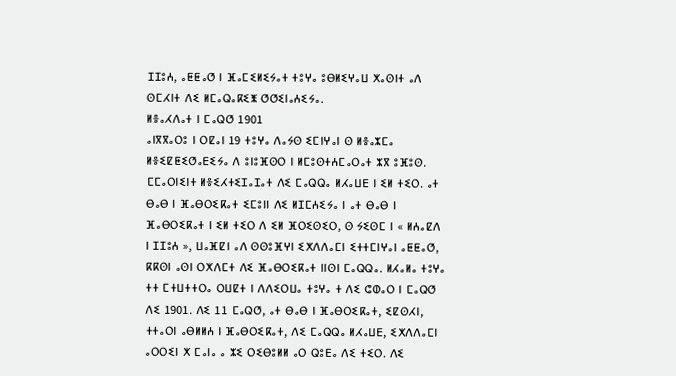ⵊⵊⵓⵄ, ⴰⵟⵟⴰⵚ ⵏ ⴼⴰⵎⵉⵍⵉⵢⴰⵜ ⵜⵓⵖⴰ ⵓⴱⵍⵉⵖⴰⵡ ⵅⴰⵙⵏⵜ ⴰⴷ ⵙⵎⵃⵏⵜ ⴷⵉ ⵍⵎⴰⵕⴰⴽⵉⵥ ⵚⵚⵉⵏⴰⵄⵉⵢⴰ.
ⵍⴻⴰⵃⴷⴰⵜ ⵏ ⵎⴰⵕⵚ 1901
ⴰⵏⴳⴳⴰⵔⵓ ⵏ ⵔⵇⴰⵏ 19 ⵜⵓⵖⴰ ⴷⴰⵢⵙ ⵉⵎⵏⵖⴰⵏ ⵙ ⵍⴻⴰⵣⵎⴰ ⵍⴻⵉⵇⵟⵉⵚⴰⴹⵉⵢⴰ ⴷ ⵓⵏⵓⴼⵙⵔ ⵏ ⵍⵎⵓⵙⵜⵄⵎⴰⵔⴰⵜ ⵣⴳ ⵓⴼⵓⵙ. ⵎⵎⴰⵔⵏⵉⵏⵜ ⵍⴻⵉⵃⵜⵉⵊⴰⵊⴰⵜ ⴷⵉ ⵎⴰⵕⵕⴰ ⵍⵃⴰⵡⴹ ⵏ ⵉⵍ ⵜⵉⵔ. ⴰⵜ ⴱⴰⴱ ⵏ ⴼⴰⴱⵔⵉⴽⴰⵜ ⵉⵎⵓⵏⵏ ⴷⵉ ⵍⵊⵎⵄⵉⵢⴰ ⵏ ⴰⵜ ⴱⴰⴱ ⵏ ⴼⴰⴱⵔⵉⴽⴰⵜ ⵏ ⵉⵍ ⵜⵉⵔ ⴷ ⵉⵍ ⴼⵔⵉⵙⵉⵔ, ⵙ ⵢⵉⵙⵎ ⵏ « ⵍⵄⴰⵇⴷ ⵏ ⵊⵊⵓⵄ », ⵡⴰⴼⵇⵏ ⴰⴷ ⵙⵙⵓⴼⵖⵏ ⵉⵅⴷⴷⴰⵎⵏ ⵉⵜⵜⵎⵏⵖⴰⵏ ⴰⵟⵟⴰⵚ, ⴽⴽⵙⵏ ⴰⵙⵏ ⵔⵅⴷⵎⵜ ⴷⵉ ⴼⴰⴱⵔⵉⴽⴰⵜ ⵏⵏⵙⵏ ⵎⴰⵕⵕⴰ. ⵍⵃⴰⵍⴰ ⵜⵓⵖⴰ ⵜⵜ ⵎⵜⵡⵜⵜⵔⴰ ⵔⵡⵇⵜ ⵏ ⴷⴷⵉⵔⵡⴰ ⵜⵓⵖⴰ ⵜ ⴷⵉ ⵛⵀⴰⵔ ⵏ ⵎⴰⵕⵚ ⴷⵉ 1901. ⴷⵉ 11 ⵎⴰⵕⵚ, ⴰⵜ ⴱⴰⴱ ⵏ ⴼⴰⴱⵔⵉⴽⴰⵜ, ⵉⵇⵙⵃⵏ, ⵜⵜⴰⵔⵏ ⴰⴱⵍⵍⵄ ⵏ ⴼⴰⴱⵔⵉⴽⴰⵜ, ⴷⵉ ⵎⴰⵕⵕⴰ ⵍⵃⴰⵡⴹ, ⵉⵅⴷⴷⴰⵎⵏ ⴰⵔⵔⵉⵏ ⵅ ⵎⴰⵏⴰ ⴰ ⵣⵉ ⵔⵉⴱⵓⵍⵍ ⴰⵔ ⵕⵓⴹⴰ ⴷⵉ ⵜⵉⵔ. ⴷⵉ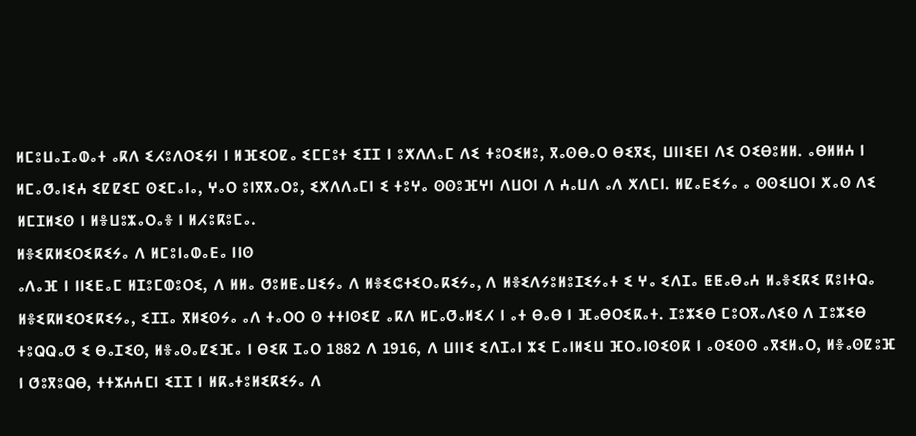ⵍⵎⵓⵡⴰⵊⴰⵀⴰⵜ ⴰⴽⴷ ⵉⵃⵓⴷⵔⵉⵢⵏ ⵏ ⵍⴼⵉⵔⵇⴰ ⵉⵎⵎⵓⵜ ⵉⵊⵊ ⵏ ⵓⵅⴷⴷⴰⵎ ⴷⵉ ⵜⵓⵔⵉⵍⵓ, ⴳⴰⵙⴱⴰⵔ ⴱⵉⴳⵉ, ⵡⵏⵏⵉⴹⵏ ⴷⵉ ⵔⵉⴱⵓⵍⵍ. ⴰⴱⵍⵍⵄ ⵏ ⵍⵎⴰⵚⴰⵏⵉⵄ ⵉⵇⵇⵉⵎ ⵙⵉⵎⴰⵏⴰ, ⵖⴰⵔ ⵓⵏⴳⴳⴰⵔⵓ, ⵉⵅⴷⴷⴰⵎⵏ ⵉ ⵜⵓⵖⴰ ⵙⵙⵓⴼⵖⵏ ⴷⵡⵔⵏ ⴷ ⵄⴰⵡⴷ ⴰⴷ ⵅⴷⵎⵏ. ⵍⵇⴰⴹⵉⵢⴰ ⴰ ⵙⵙⵉⵡⵔⵏ ⵅⴰⵙ ⴷⵉ ⵍⵎⵊⵍⵉⵙ ⵏ ⵍⴻⵡⵓⵣⴰⵔⴰⴻ ⵏ ⵍⵃⵓⴽⵓⵎⴰ.
ⵍⴻⵉⴽⵍⵉⵔⵉⴽⵉⵢⴰ ⴷ ⵍⵎⵓⵏⴰⵀⴰⴹⴰ ⵏⵏⵙ
ⴰⴷⴰⴼ ⵏ ⵏⵏⵉⴹⴰⵎ ⵍⵊⵓⵎⵀⵓⵔⵉ, ⴷ ⵍⵍⴰ ⵚⵓⵍⵟⴰⵡⵉⵢⴰ ⴷ ⵍⴻⵉⵛⵜⵉⵔⴰⴽⵉⵢⴰ, ⴷ ⵍⴻⵉⴷⵢⵓⵍⵓⵊⵉⵢⴰⵜ ⵉ ⵖⴰ ⵉⴷⵊⴰ ⵟⵟⴰⴱⴰⵄ ⵍⴰⴻⵉⴽⵉ ⴽⵓⵏⵜⵕⴰ ⵍⴻⵉⴽⵍⵉⵔⵉⴽⵉⵢⴰ, ⵉⵊⵊⴰ ⴳⵍⵉⵙⵢⴰ ⴰⴷ ⵜⴰⵔⵔ ⵙ ⵜⵜⵏⵙⵉⵇ ⴰⴽⴷ ⵍⵎⴰⵚⴰⵍⵉⵃ ⵏ ⴰⵜ ⴱⴰⴱ ⵏ ⴼⴰⴱⵔⵉⴽⴰⵜ. ⵊⵓⵣⵉⴱ ⵎⵓⵔⴳⴰⴷⵉⵙ ⴷ ⵊⵓⵣⵉⴱ ⵜⵓⵕⵕⴰⵚ ⵉ ⴱⴰⵊⵉⵙ, ⵍⴻⴰⵙⴰⵇⵉⴼⴰ ⵏ ⴱⵉⴽ ⵊⴰⵔ 1882 ⴷ 1916, ⴷ ⵡⵏⵏⵉ ⵉⴷⵊⴰⵏ ⵣⵉ ⵎⴰⵏⵍⵉⵡ ⴼⵔⴰⵏⵙⵉⵙⴽ ⵏ ⴰⵙⵉⵙⵙ ⴰⴳⵉⵍⴰⵔ, ⵍⴻⴰⵙⵇⵓⴼ ⵏ ⵚⵓⴳⵓⵕⴱ, ⵜⵜⵣⵄⵄⵎⵏ ⵉⵊⵊ ⵏ ⵍⴽⴰⵜⵓⵍⵉⴽⵉⵢⴰ ⴷ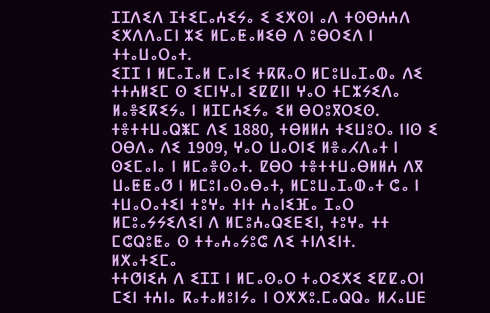ⵊⵊⴷⵉⴷ ⵊⵜⵉⵎⴰⵄⵉⵢⴰ ⵉ ⵉⵅⵙⵏ ⴰⴷ ⵜⵙⴱⵄⵄⴷ ⵉⵅⴷⴷⴰⵎⵏ ⵣⵉ ⵍⵎⴰⵟⴰⵍⵉⴱ ⴷ ⵓⴱⵔⵉⴷ ⵏ ⵜⵜⴰⵡⴰⵔⴰⵜ.
ⵉⵊⵊ ⵏ ⵍⵎⴰⵊⴰⵍ ⵎⴰⵏⵉ ⵜⴽⴽⴰⵔ ⵍⵎⵓⵡⴰⵊⴰⵀⴰ ⴷⵉ ⵜⵜⵄⵍⵉⵎ ⵙ ⵉⵎⵏⵖⴰⵏ ⵉⵇⵇⵏⵏ ⵖⴰⵔ ⵜⵎⵣⵢⵉⴷⴰ ⵍⴰⴻⵉⴽⵉⵢⴰ ⵏ ⵍⵊⵎⵄⵉⵢⴰ ⵉⵍ ⴱⵔⵓⴳⵔⵉⵙ. ⵜⴻⵜⵜⵡⴰⵕⵥⵎ ⴷⵉ 1880, ⵜⴱⵍⵍⵄ ⵜⵉⵡⵓⵔⴰ ⵏⵏⵙ ⵉ ⵔⴱⴷⴰ ⴷⵉ 1909, ⵖⴰⵔ ⵡⴰⵔⵏⵉ ⵍⴻⴰⵃⴷⴰⵜ ⵏ ⵙⵉⵎⴰⵏⴰ ⵏ ⵍⵎⴰⴻⵙⴰⵜ. ⵇⴱⵔ ⵜⴻⵜⵜⵡⴰⴱⵍⵍⵄ ⴷⴳ ⵡⴰⵟⵟⴰⵚ ⵏ ⵍⵎⵓⵏⴰⵙⴰⴱⴰⵜ, ⵍⵎⵓⵡⴰⵊⴰⵀⴰⵜ ⵛⴰ ⵏ ⵜⵡⴰⵔⴰⵜⵉⵏ ⵜⵓⵖⴰ ⵜⵏⵜ ⵄⴰⵏⵉⴼⴰ ⵊⴰⵔ ⵍⵎⵓⴰⵢⵢⵉⴷⵉⵏ ⴷ ⵍⵎⵓⵄⴰⵕⵉⴹⵉⵏ, ⵜⵓⵖⴰ ⵜⵜ ⵎⵛⵕⵓⵟⴰ ⵙ ⵜⵜⴰⵄⴰⵢⵓⵛ ⴷⵉ ⵜⵏⴷⵉⵏⵜ.
ⵍⵅⴰⵜⵉⵎⴰ
ⵜⵜⵚⵏⵉⵄ ⴷ ⵉⵊⵊ ⵏ ⵍⵎⴰⵙⴰⵔ ⵜⴰⵔⵉⵅⵉ ⵉⵇⵇⴰⵔⵏ ⵎⵉⵏ ⵜⵄⵏⴰ ⴽⴰⵜⴰⵍⵓⵏⵢⴰ ⵏ ⵔⵅⵅⵓ.ⵎⴰⵕⵕⴰ ⵍⵃⴰⵡⴹ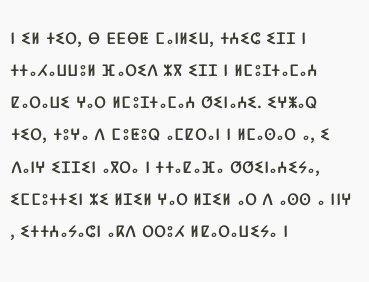ⵏ ⵉⵍ ⵜⵉⵔ, ⴱ ⴹⴹⴱⵟ ⵎⴰⵏⵍⵉⵡ, ⵜⵄⵉⵛ ⵉⵊⵊ ⵏ ⵜⵜⴰⵃⴰⵡⵡⵓⵍ ⴼⴰⵔⵉⴷ ⵣⴳ ⵉⵊⵊ ⵏ ⵍⵎⵓⵊⵜⴰⵎⴰⵄ ⵇⴰⵔⴰⵡⵉ ⵖⴰⵔ ⵍⵎⵓⵊⵜⴰⵎⴰⵄ ⵚⵉⵏⴰⵄⵉ. ⵉⵖⵥⴰⵕ ⵜⵉⵔ, ⵜⵓⵖⴰ ⴷ ⵎⵓⵟⵓⵕ ⴰⵎⵇⵔⴰⵏ ⵏ ⵍⵎⴰⵙⴰⵔ ⴰ, ⵉ ⴷⴰⵏⵖ ⵉⵊⵊⵉⵏ ⴰⴳⵔⴰ ⵏ ⵜⵜⴰⵇⴰⴼⴰ ⵚⵚⵉⵏⴰⵄⵉⵢⴰ, ⵉⵎⵎⵓⵜⵜⵉⵏ ⵣⵉ ⵍⵊⵉⵍ ⵖⴰⵔ ⵍⵊⵉⵍ ⴰⵔ ⴷ ⴰⵙⵙ ⴰ ⵏⵏⵖ , ⵉⵜⵜⵄⴰⵢⴰⵛⵏ ⴰⴽⴷ ⵔⵔⵓⵃ ⵍⵇⴰⵔⴰⵡⵉⵢⴰ ⵏ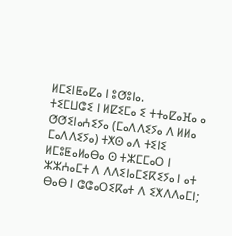ⵍⵎⵉⵏⵟⴰⵇⴰ ⵏ ⵓⵚⵓⵏⴰ.
ⵜⵉⵎⵡⵛⵉ ⵏ ⵍⵇⵉⵎⴰ ⵉ ⵜⵜⴰⵇⴰⴼⴰ ⴰ ⵚⵚⵉⵏⴰⵄⵉⵢⴰ (ⵎⴰⴷⴷⵉⵢⴰ ⴷ ⵍⵍⴰ ⵎⴰⴷⴷⵉⵢⴰ) ⵜⵅⵙ ⴰⴷ ⵜⵉⵏⵉ ⵍⵎⵓⵟⴰⵍⴰⴱⴰ ⵙ ⵜⵣⵎⵎⴰⵔ ⵏ ⵣⵣⵄⴰⵎⵜ ⴷ ⴷⴷⵉⵏⴰⵎⵉⴽⵉⵢⴰ ⵏ ⴰⵜ ⴱⴰⴱ ⵏ ⵛⵛⴰⵔⵉⴽⴰⵜ ⴷ ⵉⵅⴷⴷⴰⵎⵏ;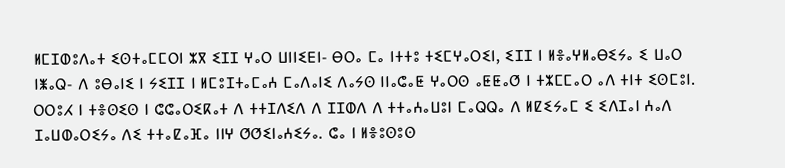ⵍⵎⵊⵀⵓⴷⴰⵜ ⵉⵙⵜⴰⵎⵎⵔⵏ ⵣⴳ ⵉⵊⵊ ⵖⴰⵔ ⵡⵏⵏⵉⴹⵏ- ⴱⵔⴰ ⵎⴰ ⵏⵜⵜⵓ ⵜⵉⵎⵖⴰⵔⵉⵏ, ⵉⵊⵊ ⵏ ⵍⴻⴰⵖⵍⴰⴱⵉⵢⴰ ⵉ ⵡⴰⵔ ⵏⵥⴰⵕ- ⴷ ⵓⴱⴰⵏⵉ ⵏ ⵢⵉⵊⵊ ⵏ ⵍⵎⵓⵊⵜⴰⵎⴰⵄ ⵎⴰⴷⴰⵏⵉ ⴷⴰⵢⵙ ⵏⵏⴰⵛⴰⵟ ⵖⴰⵔⵙ ⴰⵟⵟⴰⵚ ⵏ ⵜⵣⵎⵎⴰⵔ ⴰⴷ ⵜⵏⵜ ⵉⵙⵎⵓⵏ.
ⵔⵔⵓⵃ ⵏ ⵜⴻⵙⵉⵙ ⵏ ⵛⵛⴰⵔⵉⴽⴰⵜ ⴷ ⵜⵜⵊⴷⵉⴷ ⴷ ⵊⵊⵀⴷ ⴷ ⵜⵜⴰⵄⴰⵡⵓⵏ ⵎⴰⵕⵕⴰ ⴷ ⵍⵇⵉⵢⴰⵎ ⵉ ⵉⴷⵊⴰⵏ ⵄⴰⴷ ⵊⴰⵡⵀⴰⵔⵉⵢⴰ ⴷⵉ ⵜⵜⴰⵇⴰⴼⴰ ⵏⵏⵖ ⵚⵚⵉⵏⴰⵄⵉⵢⴰ. ⵛⴰ ⵏ ⵍⴻⵓⵙⵓⵙ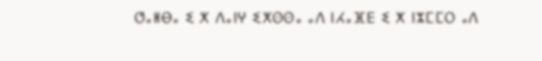ⵚⴰⵍⴱⴰ ⵉ ⵅ ⴷⴰⵏⵖ ⵉⵅⵙⵙⴰ ⴰⴷ ⵏⵃⴰⴼⴹ ⵉ ⵅ ⵏⵣⵎⵎⵔ ⴰⴷ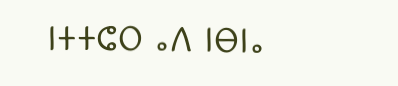ⵏⵜⵜⵛⵔ ⴰⴷ ⵏⴱⵏⴰ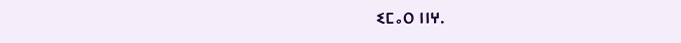ⵉⵎⴰⵔ ⵏⵏⵖ.